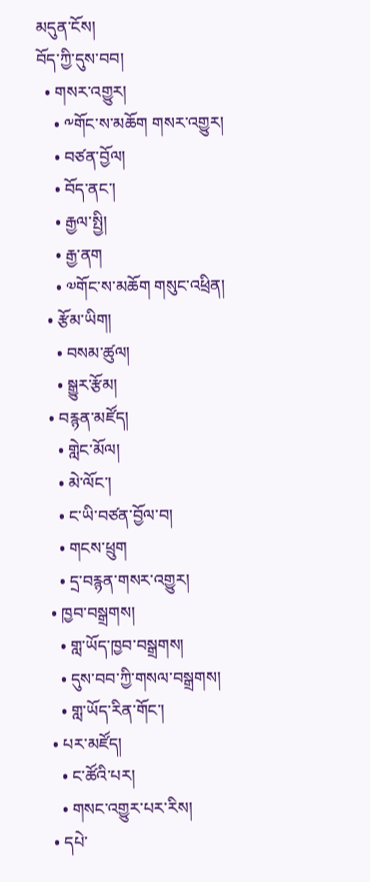མདུན་ངོས།
བོད་ཀྱི་དུས་བབ།
  • གསར་འགྱུར།
    • ༸གོང་ས་མཆོག གསར་འགྱུར།
    • བཙན་བྱོལ།
    • བོད་ནང་།
    • རྒྱལ་སྤྱི།
    • རྒྱ་ནག
    • ༧གོང་ས་མཆོག གསུང་འཕྲིན།
  • རྩོམ་ཡིག།
    • བསམ་ཚུལ།
    • སྒྱུར་རྩོམ།
  • བརྙན་མཛོད།
    • གླེང་མོལ།
    • མེ་ལོང་།
    • ང་ཡི་བཙན་བྱོལ་བ།
    • གངས་ཕྲུག
    • དྲ་བརྙན་གསར་འགྱུར།
  • ཁྱབ་བསྒྲགས།
    • གླ་ཡོད་ཁྱབ་བསྒྲགས།
    • དུས་བབ་ཀྱི་གསལ་བསྒྲགས།
    • གླ་ཡོད་རིན་གོང་།
  • པར་མཛོད།
    • ང་ཚོའི་པར།
    • གསང་འགྱུར་པར་རིས།
  • དཔེ་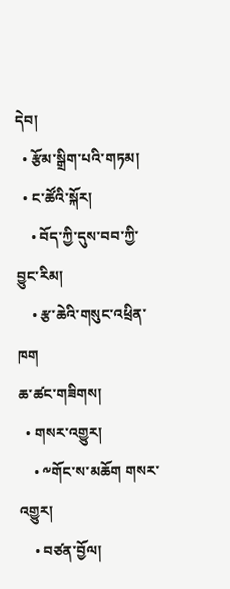དེབ།
  • རྩོམ་སྒྲིག་པའི་གཏམ།
  • ང་ཚོའི་སྐོར།
    • བོད་ཀྱི་དུས་བབ་ཀྱི་བྱུང་རིམ།
    • རྩ་ཆེའི་གསུང་འཕྲིན་ཁག
ཆ་ཚང་གཟིགས།
  • གསར་འགྱུར།
    • ༸གོང་ས་མཆོག གསར་འགྱུར།
    • བཙན་བྱོལ།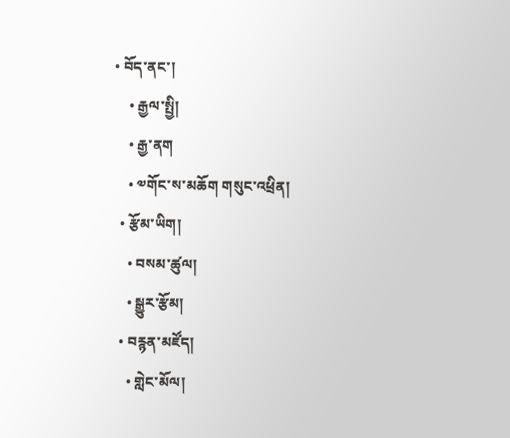• བོད་ནང་།
    • རྒྱལ་སྤྱི།
    • རྒྱ་ནག
    • ༧གོང་ས་མཆོག གསུང་འཕྲིན།
  • རྩོམ་ཡིག།
    • བསམ་ཚུལ།
    • སྒྱུར་རྩོམ།
  • བརྙན་མཛོད།
    • གླེང་མོལ།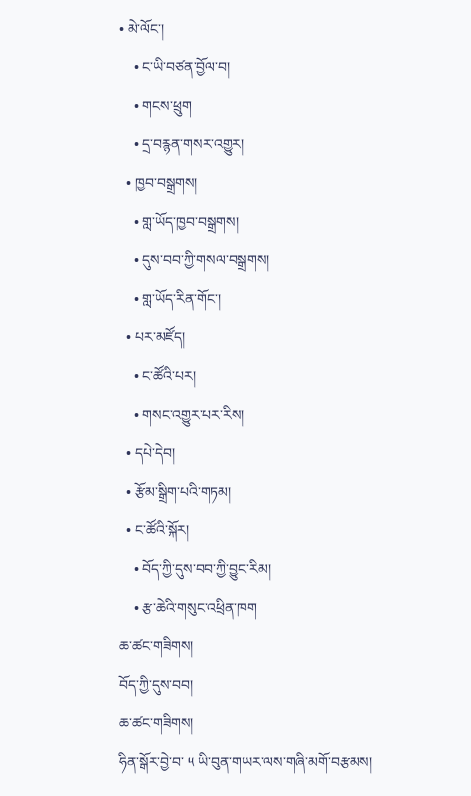• མེ་ལོང་།
    • ང་ཡི་བཙན་བྱོལ་བ།
    • གངས་ཕྲུག
    • དྲ་བརྙན་གསར་འགྱུར།
  • ཁྱབ་བསྒྲགས།
    • གླ་ཡོད་ཁྱབ་བསྒྲགས།
    • དུས་བབ་ཀྱི་གསལ་བསྒྲགས།
    • གླ་ཡོད་རིན་གོང་།
  • པར་མཛོད།
    • ང་ཚོའི་པར།
    • གསང་འགྱུར་པར་རིས།
  • དཔེ་དེབ།
  • རྩོམ་སྒྲིག་པའི་གཏམ།
  • ང་ཚོའི་སྐོར།
    • བོད་ཀྱི་དུས་བབ་ཀྱི་བྱུང་རིམ།
    • རྩ་ཆེའི་གསུང་འཕྲིན་ཁག
ཆ་ཚང་གཟིགས།
བོད་ཀྱི་དུས་བབ།
ཆ་ཚང་གཟིགས།
ཧིན་སྒོར་བྱེ་བ་ ༥ ཡི་བུན་གཡར་ལས་གཞི་མགོ་བརྩམས།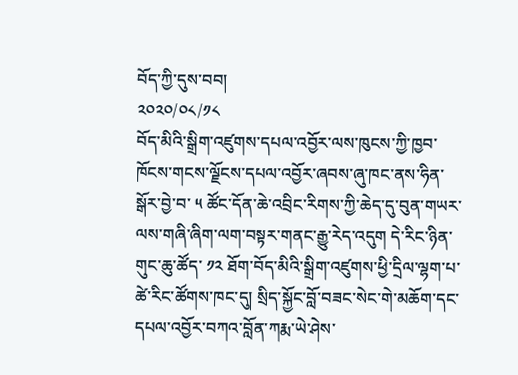བོད་ཀྱི་དུས་བབ།
༢༠༢༠/༠༨/༡༨
བོད་མིའི་སྒྲིག་འཛུགས་དཔལ་འབྱོར་ལས་ཁུངས་ཀྱི་ཁྱབ་ཁོངས་གངས་ལྗོངས་དཔལ་འབྱོར་ཞབས་ཞུ་ཁང་ནས་ཧིན་སྒོར་བྱེ་བ་ ༥ ཚོང་དོན་ཆེ་འབྲིང་རིགས་ཀྱི་ཆེད་དུ་བུན་གཡར་ལས་གཞི་ཞིག་ལག་བསྟར་གནང་རྒྱུ་རེད་འདུག དེ་རིང་ཉིན་གུང་ཆུ་ཚོད་ ༡༢ ཐོག་བོད་མིའི་སྒྲིག་འཛུགས་ཕྱི་དྲིལ་ལྷག་པ་ཚེ་རིང་ཚོགས་ཁང་དུ། སྲིད་སྐྱོང་བློ་བཟང་སེང་གེ་མཆོག་དང་དཔལ་འབྱོར་བཀའ་བློན་ཀརྨ་ཡེ་ཤེས་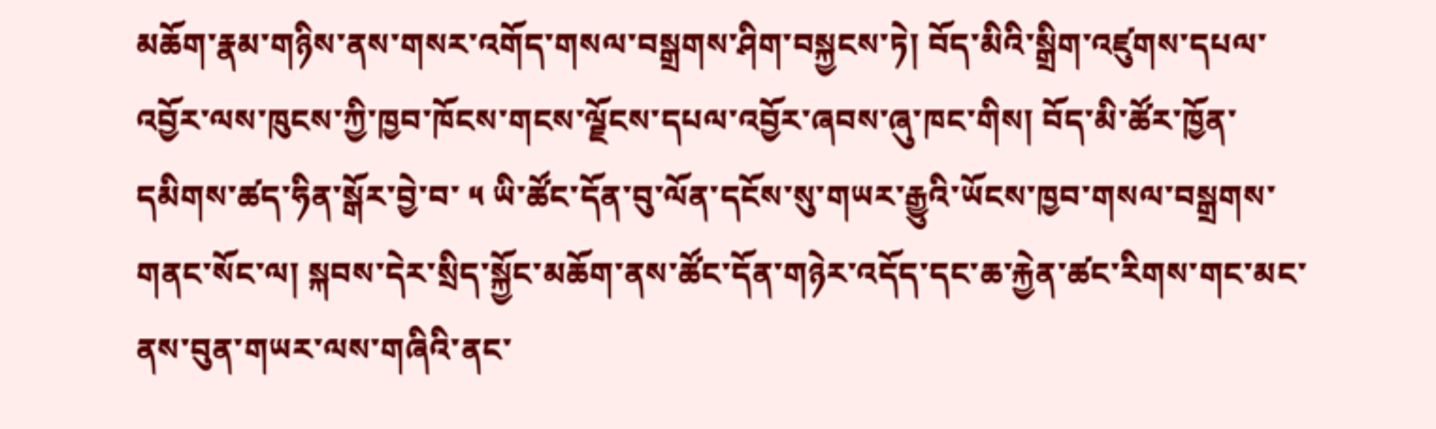མཆོག་རྣམ་གཉིས་ནས་གསར་འགོད་གསལ་བསྒྲགས་ཤིག་བསྐྱངས་ཏེ། བོད་མིའི་སྒྲིག་འཛུགས་དཔལ་འབྱོར་ལས་ཁུངས་ཀྱི་ཁྱབ་ཁོངས་གངས་ལྗོངས་དཔལ་འབྱོར་ཞབས་ཞུ་ཁང་གིས། བོད་མི་ཚོར་ཁྱོན་དམིགས་ཚད་ཧིན་སྒོར་བྱེ་བ་ ༥ ཡི་ཚོང་དོན་བུ་ལོན་དངོས་སུ་གཡར་རྒྱུའི་ཡོངས་ཁྱབ་གསལ་བསྒྲགས་གནང་སོང་ལ། སྐབས་དེར་སྲིད་སྐྱོང་མཆོག་ནས་ཚོང་དོན་གཉེར་འདོད་དང་ཆ་རྐྱེན་ཚང་རིགས་གང་མང་ནས་བུན་གཡར་ལས་གཞིའི་ནང་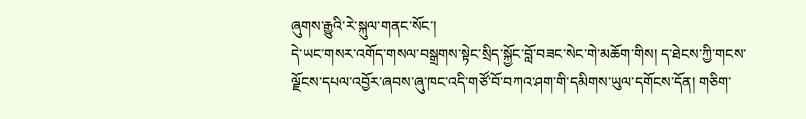ཞུགས་རྒྱུའི་རེ་སྐུལ་གནང་སོང་།
དེ་ཡང་གསར་འགོད་གསལ་བསྒྲགས་སྟེང་སྲིད་སྐྱོང་བློ་བཟང་སེང་གེ་མཆོག་གིས། ད་ཐེངས་ཀྱི་གངས་ལྗོངས་དཔལ་འབྱོར་ཞབས་ཞུ་ཁང་འདི་གཙོ་བོ་བཀའ་ཤག་གི་དམིགས་ཡུལ་དགོངས་དོན། གཅིག་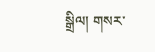སྒྲིལ། གསར་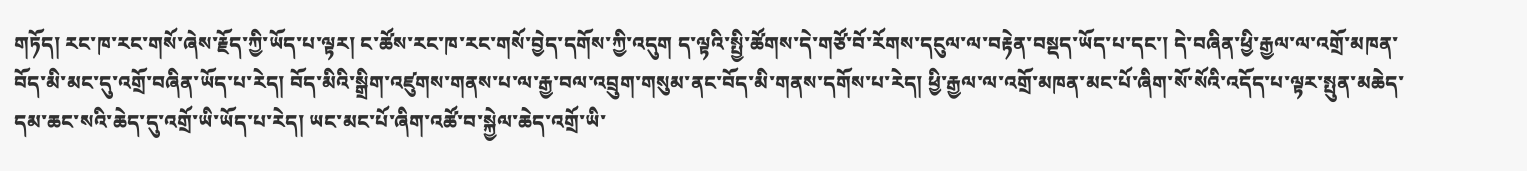གཏོད། རང་ཁ་རང་གསོ་ཞེས་རྗོད་ཀྱི་ཡོད་པ་ལྟར། ང་ཚོས་རང་ཁ་རང་གསོ་བྱེད་དགོས་ཀྱི་འདུག ད་ལྟའི་སྤྱི་ཚོགས་དེ་གཙོ་བོ་རོགས་དངུལ་ལ་བརྟེན་བསྡད་ཡོད་པ་དང་། དེ་བཞིན་ཕྱི་རྒྱལ་ལ་འགྲོ་མཁན་བོད་མི་མང་དུ་འགྲོ་བཞིན་ཡོད་པ་རེད། བོད་མིའི་སྒྲིག་འཛུགས་གནས་པ་ལ་རྒྱ་བལ་འབྲུག་གསུམ་ནང་བོད་མི་གནས་དགོས་པ་རེད། ཕྱི་རྒྱལ་ལ་འགྲོ་མཁན་མང་པོ་ཞིག་སོ་སོའི་འདོད་པ་ལྟར་སྤུན་མཆེད་དམ་ཆང་སའི་ཆེད་དུ་འགྲོ་ཡི་ཡོད་པ་རེད། ཡང་མང་པོ་ཞིག་འཚོ་བ་སྐྱེལ་ཆེད་འགྲོ་ཡི་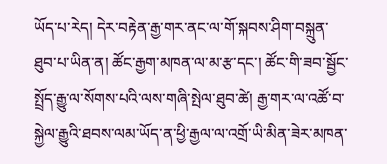ཡོད་པ་རེད། དེར་བརྟེན་རྒྱ་གར་ནང་ལ་གོ་སྐབས་ཤིག་བསྐྲུན་ཐུབ་པ་ཡིན་ན། ཚོང་རྒྱག་མཁན་ལ་མ་རྩ་དང་། ཚོང་གི་ཟབ་སྦྱོང་སྤྲོད་རྒྱུ་ལ་སོགས་པའི་ལས་གཞི་སྤེལ་ཐུབ་ཚེ། རྒྱ་གར་ལ་འཚོ་བ་སྐྱེལ་རྒྱུའི་ཐབས་ལམ་ཡོད་ན་ཕྱི་རྒྱལ་ལ་འགྲོ་ཡི་མིན་ཟེར་མཁན་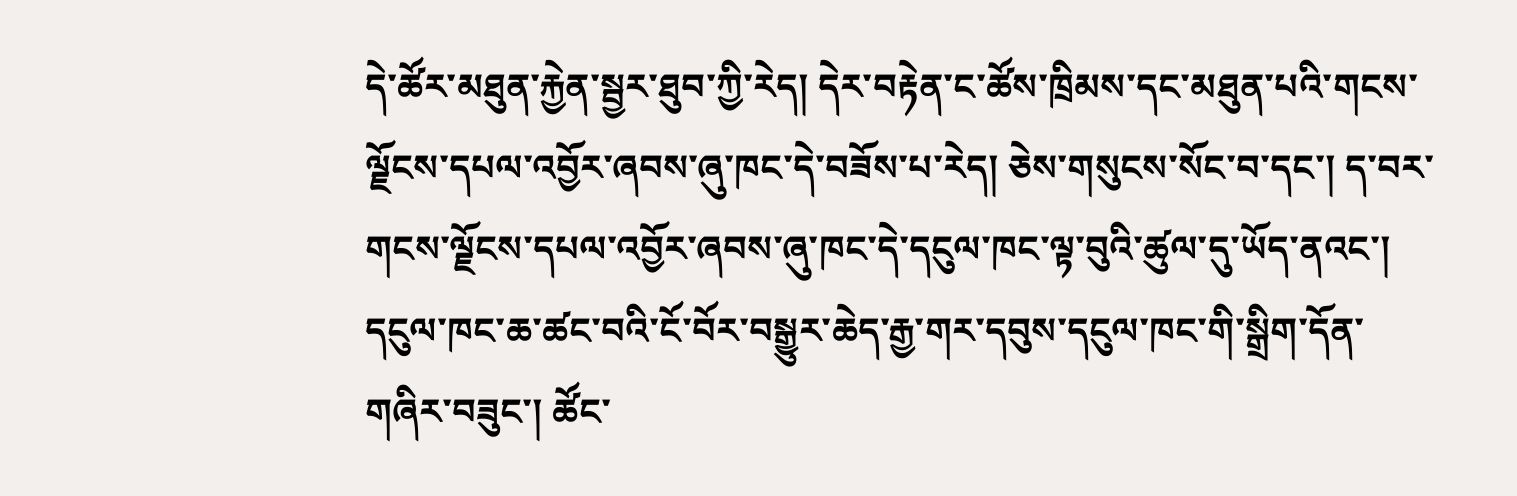དེ་ཚོར་མཐུན་རྐྱེན་སྦྱར་ཐུབ་ཀྱི་རེད། དེར་བརྟེན་ང་ཚོས་ཁྲིམས་དང་མཐུན་པའི་གངས་ལྗོངས་དཔལ་འབྱོར་ཞབས་ཞུ་ཁང་དེ་བཟོས་པ་རེད། ཅེས་གསུངས་སོང་བ་དང་། ད་བར་གངས་ལྗོངས་དཔལ་འབྱོར་ཞབས་ཞུ་ཁང་དེ་དངུལ་ཁང་ལྟ་བུའི་ཚུལ་དུ་ཡོད་ནའང་། དངུལ་ཁང་ཆ་ཚང་བའི་ངོ་བོར་བསྒྱུར་ཆེད་རྒྱ་གར་དབུས་དངུལ་ཁང་གི་སྒྲིག་དོན་གཞིར་བཟུང་། ཚོང་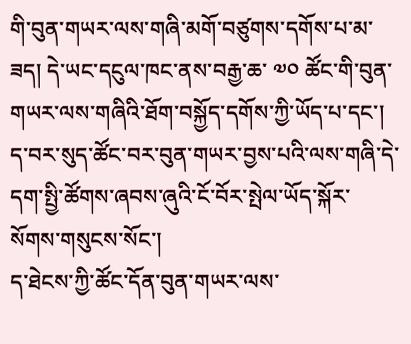གི་བུན་གཡར་ལས་གཞི་མགོ་བཙུགས་དགོས་པ་མ་ཟད། དེ་ཡང་དངུལ་ཁང་ནས་བརྒྱ་ཆ་ ༧༠ ཚོང་གི་བུན་གཡར་ལས་གཞིའི་ཐོག་བསྐྱོད་དགོས་ཀྱི་ཡོད་པ་དང་། ད་བར་སུད་ཚོང་བར་བུན་གཡར་བྱས་པའི་ལས་གཞི་དེ་དག་སྤྱི་ཚོགས་ཞབས་ཞུའི་ངོ་བོར་སྤེལ་ཡོད་སྐོར་སོགས་གསུངས་སོང་།
ད་ཐེངས་ཀྱི་ཚོང་དོན་བུན་གཡར་ལས་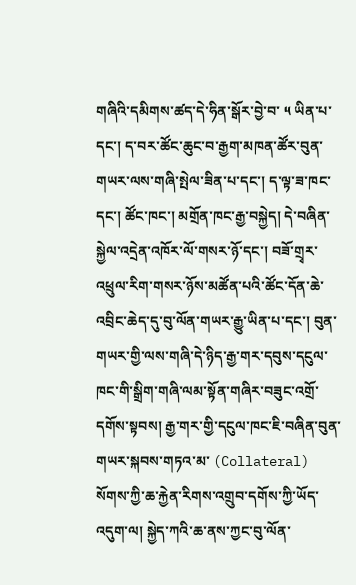གཞིའི་དམིགས་ཚད་དེ་ཧིན་སྒོར་བྱེ་བ་ ༥ ཡིན་པ་དང་། ད་བར་ཚོང་ཆུང་བ་རྒྱག་མཁན་ཚོར་བུན་གཡར་ལས་གཞི་སྤེལ་ཟིན་པ་དང་། ད་ལྟ་ཟ་ཁང་དང་། ཚོང་ཁང་། མགྲོན་ཁང་རྒྱ་བསྐྱེད། དེ་བཞིན་སྐྱེལ་འདྲེན་འཁོར་ལོ་གསར་ཉོ་དང་། བཟོ་གྲྭར་འཕྲུལ་རིག་གསར་ཉོས་མཚོན་པའི་ཚོང་དོན་ཆེ་འབྲིང་ཆེད་དུ་བུ་ལོན་གཡར་རྒྱུ་ཡིན་པ་དང་། བུན་གཡར་གྱི་ལས་གཞི་དེ་ཉིད་རྒྱ་གར་དབུས་དངུལ་ཁང་གི་སྒྲིག་གཞི་ལམ་སྟོན་གཞིར་བཟུང་འགྲོ་དགོས་སྟབས། རྒྱ་གར་གྱི་དངུལ་ཁང་ཇི་བཞིན་བུན་གཡར་སྐབས་གཏའ་མ་ (Collateral) སོགས་ཀྱི་ཆ་རྐྱེན་རིགས་འགྲུབ་དགོས་ཀྱི་ཡོད་འདུག་ལ། སྐྱེད་ཀའི་ཆ་ནས་ཀྱང་བུ་ལོན་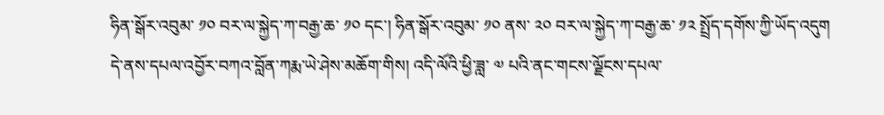ཧིན་སྒོར་འབུམ་ ༡༠ བར་ལ་སྐྱེད་ཀ་བརྒྱ་ཆ་ ༡༠ དང་། ཧིན་སྒོར་འབུམ་ ༡༠ ནས་ ༢༠ བར་ལ་སྐྱེད་ཀ་བརྒྱ་ཆ་ ༡༢ སྤྲོད་དགོས་ཀྱི་ཡོད་འདུག
དེ་ནས་དཔལ་འབྱོར་བཀའ་བློན་ཀརྨ་ཡེ་ཤེས་མཆོག་གིས། འདི་ལོའི་ཕྱི་ཟླ་ ༧ པའི་ནང་གངས་ལྗོངས་དཔལ་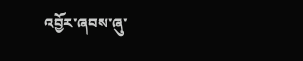འབྱོར་ཞབས་ཞུ་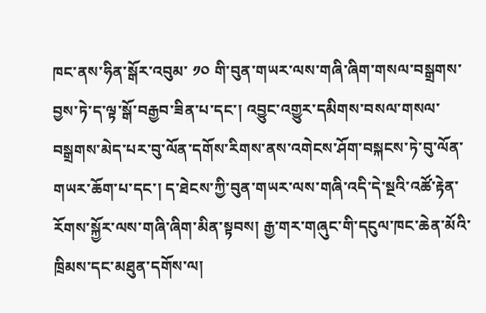ཁང་ནས་ཧིན་སྒོར་འབུམ་ ༡༠ གི་བུན་གཡར་ལས་གཞི་ཞིག་གསལ་བསྒྲགས་བྱས་ཏེ་ད་ལྟ་སྒོ་བརྒྱབ་ཟིན་པ་དང་། འབྱུང་འགྱུར་དམིགས་བསལ་གསལ་བསྒྲགས་མེད་པར་བུ་ལོན་དགོས་རིགས་ནས་འགེངས་ཤོག་བསྐངས་ཏེ་བུ་ལོན་གཡར་ཆོག་པ་དང་། ད་ཐེངས་ཀྱི་བུན་གཡར་ལས་གཞི་འདི་དེ་སྔའི་འཚོ་རྟེན་རོགས་སྐྱོར་ལས་གཞི་ཞིག་མིན་སྟབས། རྒྱ་གར་གཞུང་གི་དངུལ་ཁང་ཆེན་མོའི་ཁྲིམས་དང་མཐུན་དགོས་ལ།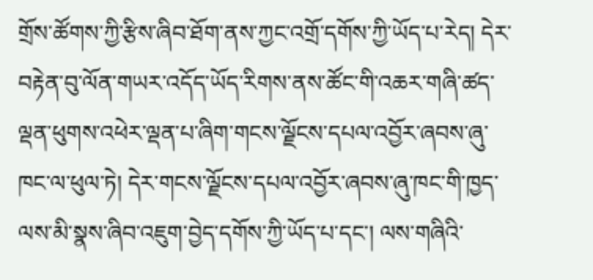གྲོས་ཚོགས་ཀྱི་རྩིས་ཞིབ་ཐོག་ནས་ཀྱང་འགྲོ་དགོས་ཀྱི་ཡོད་པ་རེད། དེར་བརྟེན་བུ་ལོན་གཡར་འདོད་ཡོད་རིགས་ནས་ཚོང་གི་འཆར་གཞི་ཚད་ལྡན་ཕུགས་འཕེར་ལྡན་པ་ཞིག་གངས་ལྗོངས་དཔལ་འབྱོར་ཞབས་ཞུ་ཁང་ལ་ཕུལ་ཏེ། དེར་གངས་ལྗོངས་དཔལ་འབྱོར་ཞབས་ཞུ་ཁང་གི་ཁྱད་ལས་མི་སྣས་ཞིབ་འཇུག་བྱེད་དགོས་ཀྱི་ཡོད་པ་དང་། ལས་གཞིའི་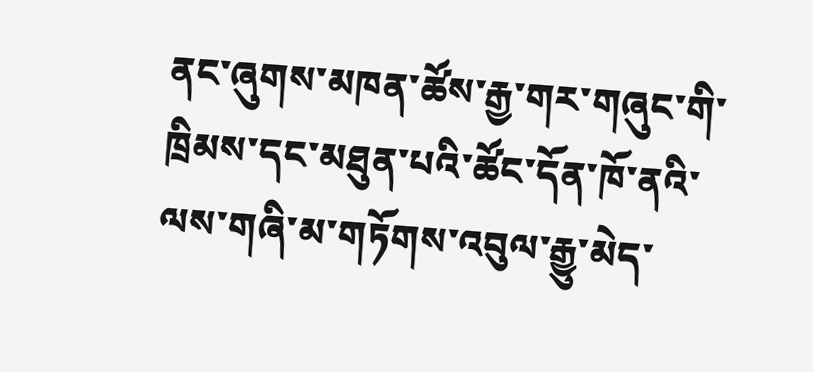ནང་ཞུགས་མཁན་ཚོས་རྒྱ་གར་གཞུང་གི་ཁྲིམས་དང་མཐུན་པའི་ཚོང་དོན་ཁོ་ནའི་ལས་གཞི་མ་གཏོགས་འབུལ་རྒྱུ་མེད་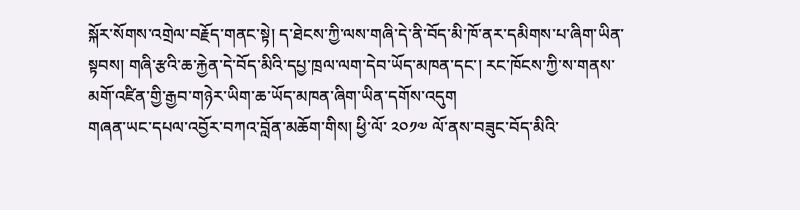སྐོར་སོགས་འགྲེལ་བརྗོད་གནང་སྟེ། ད་ཐེངས་ཀྱི་ལས་གཞི་དེ་ནི་བོད་མི་ཁོ་ནར་དམིགས་པ་ཞིག་ཡིན་སྟབས། གཞི་རྩའི་ཆ་རྐྱེན་དེ་བོད་མིའི་དཔྱ་ཁྲལ་ལག་དེབ་ཡོད་མཁན་དང་། རང་ཁོངས་ཀྱི་ས་གནས་མགོ་འཛིན་གྱི་རྒྱབ་གཉེར་ཡིག་ཆ་ཡོད་མཁན་ཞིག་ཡིན་དགོས་འདུག
གཞན་ཡང་དཔལ་འབྱོར་བཀའ་བློན་མཆོག་གིས། ཕྱི་ལོ་ ༢༠༡༧ ལོ་ནས་བཟུང་བོད་མིའི་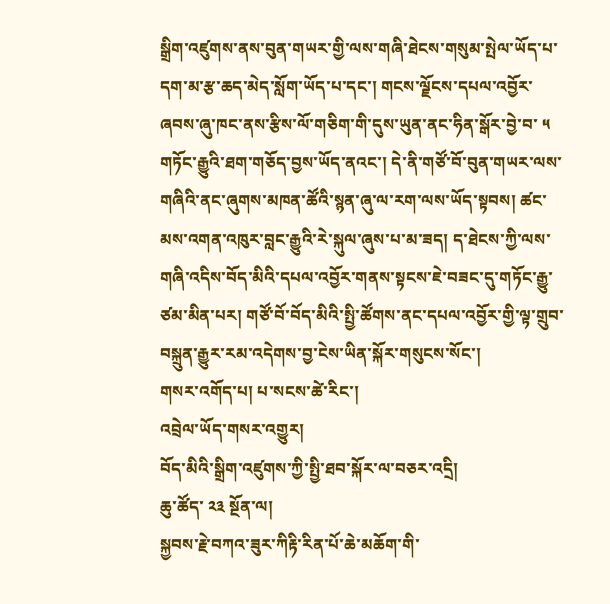སྒྲིག་འཛུགས་ནས་བུན་གཡར་གྱི་ལས་གཞི་ཐེངས་གསུམ་སྤེལ་ཡོད་པ་དག་མ་རྩ་ཆད་མེད་སློག་ཡོད་པ་དང་། གངས་ལྗོངས་དཔལ་འབྱོར་ཞབས་ཞུ་ཁང་ནས་རྩིས་ལོ་གཅིག་གི་དུས་ཡུན་ནང་ཧིན་སྒོར་བྱེ་བ་ ༥ གཏོང་རྒྱུའི་ཐག་གཅོད་བྱས་ཡོད་ནའང་། དེ་ནི་གཙོ་བོ་བུན་གཡར་ལས་གཞིའི་ནང་ཞུགས་མཁན་ཚོའི་སྙན་ཞུ་ལ་རག་ལས་ཡོད་སྟབས། ཚང་མས་འགན་འཁུར་བླང་རྒྱུའི་རེ་སྐུལ་ཞུས་པ་མ་ཟད། ད་ཐེངས་ཀྱི་ལས་གཞི་འདིས་བོད་མིའི་དཔལ་འབྱོར་གནས་སྟངས་ཇེ་བཟང་དུ་གཏོང་རྒྱུ་ཙམ་མིན་པར། གཙོ་བོ་བོད་མིའི་སྤྱི་ཚོགས་ནང་དཔལ་འབྱོར་གྱི་ལྟ་གྲུབ་བསྐྲུན་རྒྱུར་རམ་འདེགས་བྱ་ངེས་ཡིན་སྐོར་གསུངས་སོང་།
གསར་འགོད་པ། པ་སངས་ཚེ་རིང་།
འབྲེལ་ཡོད་གསར་འགྱུར།
བོད་མིའི་སྒྲིག་འཛུགས་ཀྱི་སྤྱི་ཐབ་སྐོར་ལ་བཅར་འདྲི།
ཆུ་ཚོད་ ༢༣ སྔོན་ལ།
སྐྱབས་རྗེ་བཀའ་ཟུར་ཀིརྟི་རིན་པོ་ཆེ་མཆོག་གི་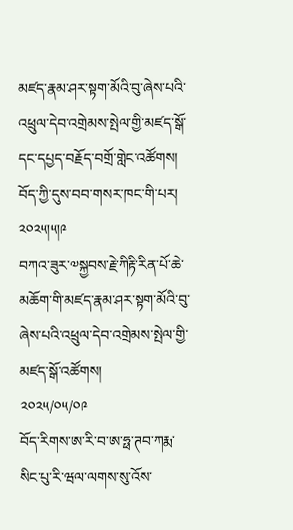མཛད་རྣམ་ཤར་སྟག་མོའི་བུ་ཞེས་པའི་འཕྲུལ་དེབ་འགྲེམས་སྤེལ་གྱི་མཛད་སྒོ་དང་དཔྱད་བརྗོད་བགྲོ་གླེང་འཚོགས། བོད་ཀྱི་དུས་བབ་གསར་ཁང་གི་པར། ༢༠༢༥།༥།༩
བཀའ་ཟུར་༧སྐྱབས་རྗེ་ཀིརྟི་རིན་པོ་ཆེ་མཆོག་གི་མཛད་རྣམ་ཤར་སྟག་མོའི་བུ་ཞེས་པའི་འཕྲུལ་དེབ་འགྲེམས་སྤེལ་གྱི་མཛད་སྒོ་འཚོགས།
༢༠༢༥/༠༥/༠༩
བོད་རིགས་ཨ་རི་བ་ཨ་ཧྥ་ཊབ་ཀརྨ་སིང་པུ་རི་ཝལ་ལགས་སུ་འོས་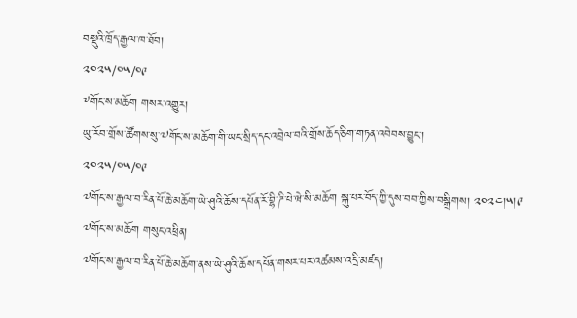བསྡུའི་ཁྲོད་རྒྱལ་ཁ་ཐོབ།
༢༠༢༥/༠༥/༠༩
༸གོང་ས་མཆོག གསར་འགྱུར།
ཡུ་རོབ་གྲོས་ཚོགས་སུ་༧གོང་ས་མཆོག་གི་ཡང་སྲིད་དང་འབྲེལ་བའི་གྲོས་ཆོད་ཅིག་གཏན་འབེབས་བྱུང་།
༢༠༢༥/༠༥/༠༩
༧གོང་ས་རྒྱལ་བ་རིན་པོ་ཆེ་མཆོག་ཡེ་ཤུའི་ཆོས་དཔོན་རོ་བྷི་ཌི་པེ་ཝེ་སི་མཆོག སྐུ་པར་བོད་ཀྱི་དུས་བབ་ཀྱིས་བསྒྲིགས། ༢༠༢༤།༥།༩
༧གོང་ས་མཆོག གསུང་འཕྲིན།
༧གོང་ས་རྒྱལ་བ་རིན་པོ་ཆེ་མཆོག་ནས་ཡེ་ཤུའི་ཆོས་དཔོན་གསར་པར་འཚམས་འདྲི་མཛད།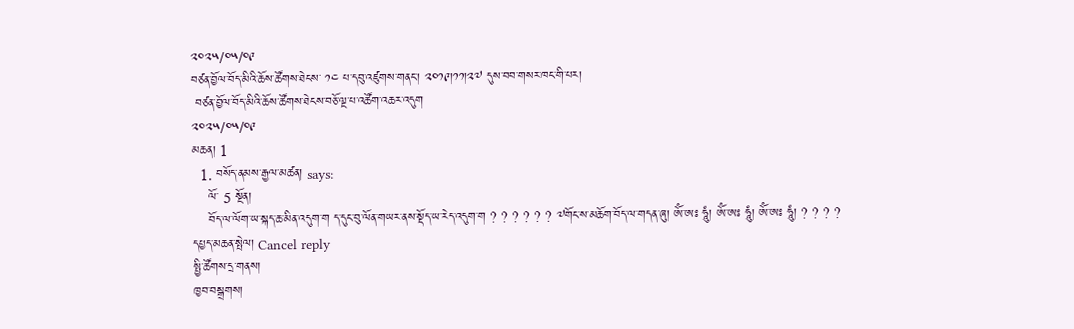༢༠༢༥/༠༥/༠༩
བཙན་བྱོལ་བོད་མིའི་ཆོས་ཚོགས་ཐེངས་ ༡༤ པ་དབུ་འཛུགས་གནང་། ༢༠༡༩།༡༡།༢༧ དུས་བབ་གསར་ཁང་གི་པར།
 བཙན་བྱོལ་བོད་མིའི་ཆོས་ཚོགས་ཐེངས་བཅོ་ལྔ་པ་འཚོག་འཆར་འདུག
༢༠༢༥/༠༥/༠༩
མཆན། 1
  1. བསོད་ནམས་རྒྱལ་མཚན། says:
    ལོ་ 5 སྔོན།
    བོད་ལ་ལོག་ཡ་སྐད་ཆ་མིན་འདུག་ག ད་དུང་བུ་ལོན་གཡར་ནས་སྡོད་ཡ་རེད་འདུག་ག ? ? ? ? ? ? ༧གོང་ས་མཆོག་བོད་ལ་གདན་ཞུ། ཨོཾ་ཨཿ ཧཱུཾ། ཨོཾ་ཨཿ ཧཱུཾ། ཨོཾ་ཨཿ ཧཱུཾ། ? ? ? ?
དཔྱད་མཆན་སྤེལ། Cancel reply
སྤྱི་ཚོགས་དྲ་གནས།
ཁྱབ་བསྒྲགས།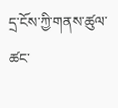དྲ་ངོས་ཀྱི་གནས་ཚུལ་ཚང་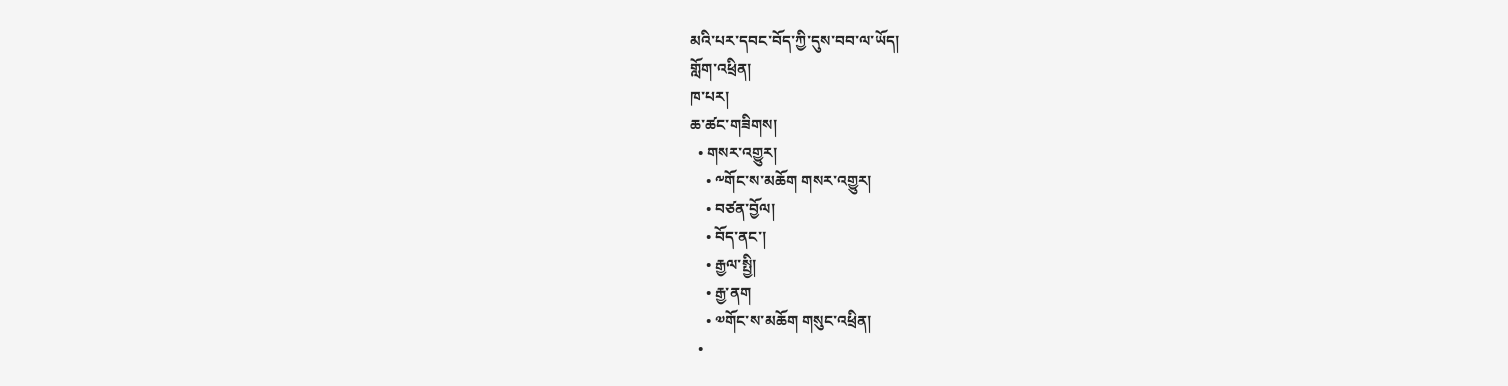མའི་པར་དབང་བོད་ཀྱི་དུས་བབ་ལ་ཡོད།
གློག་འཕྲིན།
ཁ་པར།
ཆ་ཚང་གཟིགས།
  • གསར་འགྱུར།
    • ༸གོང་ས་མཆོག གསར་འགྱུར།
    • བཙན་བྱོལ།
    • བོད་ནང་།
    • རྒྱལ་སྤྱི།
    • རྒྱ་ནག
    • ༧གོང་ས་མཆོག གསུང་འཕྲིན།
  •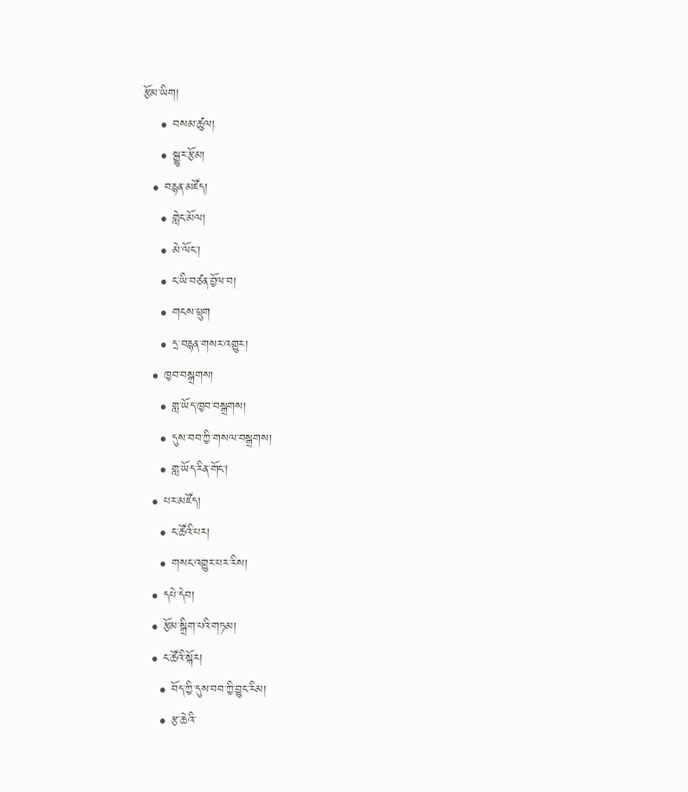རྩོམ་ཡིག།
    • བསམ་ཚུལ།
    • སྒྱུར་རྩོམ།
  • བརྙན་མཛོད།
    • གླེང་མོལ།
    • མེ་ལོང་།
    • ང་ཡི་བཙན་བྱོལ་བ།
    • གངས་ཕྲུག
    • དྲ་བརྙན་གསར་འགྱུར།
  • ཁྱབ་བསྒྲགས།
    • གླ་ཡོད་ཁྱབ་བསྒྲགས།
    • དུས་བབ་ཀྱི་གསལ་བསྒྲགས།
    • གླ་ཡོད་རིན་གོང་།
  • པར་མཛོད།
    • ང་ཚོའི་པར།
    • གསང་འགྱུར་པར་རིས།
  • དཔེ་དེབ།
  • རྩོམ་སྒྲིག་པའི་གཏམ།
  • ང་ཚོའི་སྐོར།
    • བོད་ཀྱི་དུས་བབ་ཀྱི་བྱུང་རིམ།
    • རྩ་ཆེའི་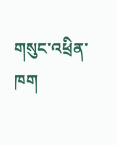གསུང་འཕྲིན་ཁག